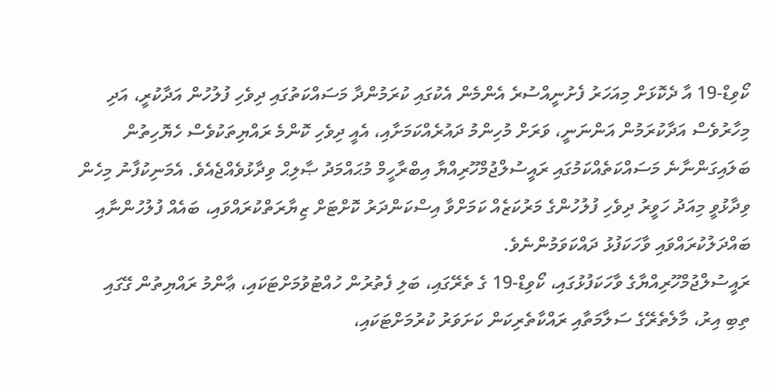ކޯވިޑް-19 އާ ދެކޮޅަށް މިއަހަރު ފެށުނީއްސުރެ އެންމެން އެކުގައި ކުރަމުންދާ މަސައްކަތުގައި ދިވެހި ފުލުހުން އަދާކުރީ، އަދި މިހާރުވެސް އަދާކުރަމުން އަންނަނީ، ވަރަށް މުހިންމު ދައުރެއްކަމަށާއި، އެއީ ދިވެހި ކޮންމެ ރައްޔިތަކުވެސް ހެޔޮހިތުން ބަލައިގަންނާނެ މަސައްކަތެއްކަމުގައި ރައީސުލްޖުމްހޫރިއްޔާ އިބްރާހީމް މުޙައްމަދު ޞާލިޙް ވިދާޅުވެއްޖެއެވެ. އެމަނިކުފާނު މިހެން ވިދާޅުވީ މިއަދު ހަވީރު ދިވެހި ފުލުހުންގެ މަރުކަޒެއް ކަމަށްވާ އިސްކަންދަރު ކޮށްޓަށް ޒިޔާރަތްކުރައްވައި، ބައެއް ފުލުހުންނާއި ބައްދަލުކުރައްވައި ވާހަކަފުޅު ދައްކަވަމުންނެވެ.
ރައީސުލްޖުމްހޫރިއްޔާގެ ވާހަކަފުޅުގައި، ކޯވިޑް-19 ގެ ތެރޭގައި، ބަލި ފެތުރުން ހުއްޓުވުމަށްޓަކައި، ޢާންމު ރައްޔިތުން ގޭގައި ތިބި އިރު، މާލެތެރޭގެ ސަލާމަތާއި ރައްކާތެރިކަން ކަށަވަރު ކުރުމަށްޓަކައި،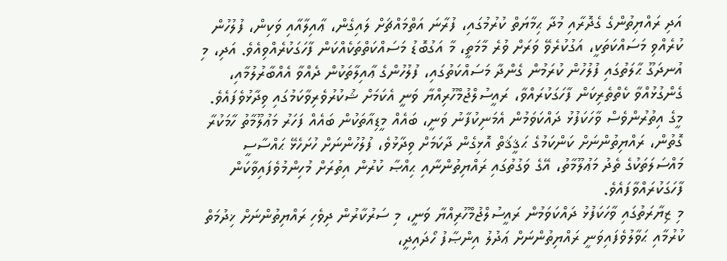އަދި ރައްޔިތުންގެ ގެދޮރާއި މުދާ ޙިމާޔަތް ކުރުމުގައި، ފުރާނަ އަތްމައްޗަށް ލައިގެން، ޢާއިލާއާއި ވަކިން، ފުލުހުން ކުރެއްވި މަސައްކަތަކީ، އަގުކުރެވޭ ވަރަށް ވުރެ މާމަތީ، މާ އަގުބޮޑު މަސައްކަތްތަކެއްކަން ފާހަގަކުރެއްވިއެވެ. އަދި، މި އުނދަގޫ ޙާލަތުގައި ފުލުހުން ކުރަމުން ގެންދާ މަސައްކަތުގައި، ފުލުހުންގެ ޢާއިލާތަކުން ދެއްވާ އެއްބާރުލުމާއި، ގެންގުޅުއްވާ ކެތްތެރިކަން ފާހަގަކުރައްވާ، ރައީސުލްޖުމްހޫރިއްޔާ ވަނީ އެކަމަށް ޝުކުރުވެރިވާކަމުގައި ވިދާޅުވެފައެވެ.
މީގެ އިތުރުންވެސް ވާހަކަފުޅު ދައްކަވަމުން އެމަނިކުފާނު ވަނީ، ބައެއް މީޑިއާތަކުން ބައެއް ފަހަރު މަޢުލޫމާތު ހާމަކުރާ ގޮތުން، ރައްޔިތުންނަށް ކަންކަމުގެ ޙަޤީޤަތް އޮޅިގެން ދާކަމަށް ވިދާޅުވެ، ފުލުހުންނަށް ހުށަހެޅޭ ޙައްސާސީ މައްސަލަތަކުގެ ތެދު މަޢުލޫމާތު، އޭގެ ވަގުތުގައި ރައްޔިތުންނާއި ޙިއްޞާ ކުރުން އިތުރަށް މުހިންމުވެފައިވާކަން ފާހަގަކުރައްވާފައެވެ.
މި ޒިޔާރަތުގައި ވާހަކަފުޅު ދައްކަވަމުން ރައީސުލްޖުމްހޫރިއްޔާ ވަނީ، މި ސަރުކާރުން ދިވެހި ރައްޔިތުންނަށް ޚިދުމަތް ކުރުމާއި ޙަވާލުވެފައިވަނީ ރައްޔިތުންނަށް ޢަދުލު އިންޞާފު ހޯދައިދީ،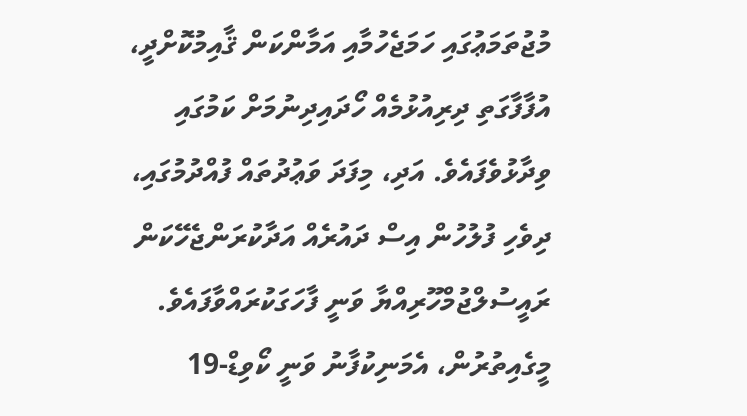މުޖުތަމަޢުގައި ހަމަޖެހުމާއި އަމާންކަން ޤާއިމުކޮށްދީ، އުފާފާގަތި ދިރިއުޅުމެއް ހޯދައިދިނުމަށް ކަމުގައި ވިދާޅުވެފައެވެ. އަދި، މިފަދަ ވަޢުދުތައް ފުއްދުމުގައި، ދިވެހި ފުލުހުން އިސް ދައުރެއް އަދާކުރަންޖެހޭކަން ރައީސުލްޖުމްހޫރިއްޔާ ވަނީ ފާހަގަކުރައްވާފައެވެ.
މީގެއިތުރުން، އެމަނިކުފާނު ވަނީ ކޯވިޑް-19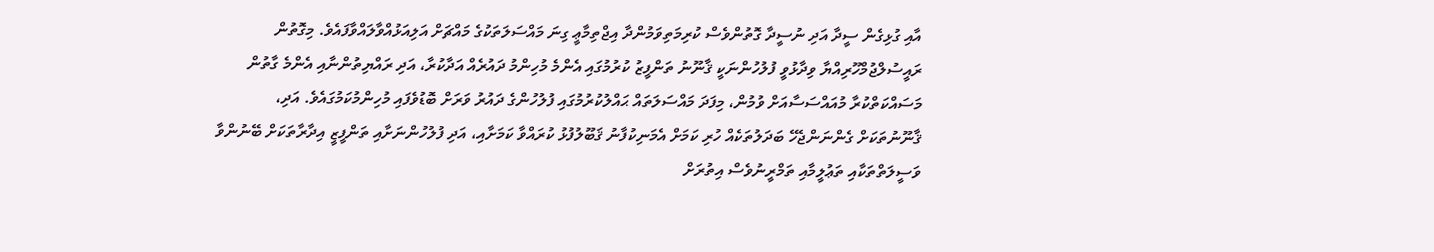އާއި ގުޅިގެން ސީދާ އަދި ނުސީދާ ގޮތުންވެސް ކުރިމަތިވަމުންދާ އިޖްތިމާޢީ ގިނަ މައްސަލަތަކުގެ މައްޗަށް އަލިއަޅުއްވާލައްވާފައެވެ. މިގޮތުން ރައީސުލްޖުމްހޫރިއްޔާ ވިދާޅުވީ ފުލުހުންނަކީ ޤާނޫނު ތަންފީޒު ކުރުމުގައި އެންމެ މުހިންމު ދައުރެއް އަދާކުރާ، އަދި ރައްޔިތުންނާއި އެންމެ ގާތުން މަސައްކަތްކުރާ މުއައްސަސާއަށް ވުމުން، މިފަދަ މައްސަލަތައް ޙައްލުކުރުމުގައި ފުލުހުންގެ ދައުރު ވަރަށް ބޮޑުވެފައި މުހިންމުކަމުގައެވެ. އަދި، ޤާނޫނުތަކަށް ގެންނަންޖެހޭ ބަދަލުތަކެއް ހުރި ކަމަށް އެމަނިކުފާނު ޤަބޫލުފުޅު ކުރައްވާ ކަމަށާއި، އަދި ފުލުހުންނަށާއި ތަންފީޒީ އިދާރާތަކަށް ބޭނުންވާ ވަސީލަތްތަކާއި ތަޢުލީމާއި ތަމްރީނުވެސް އިތުރަށް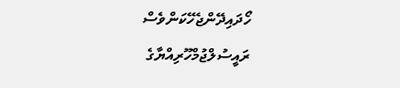ހޯދައިދޭންޖެހޭކަންވެސް ރައީސުލްޖުމްހޫރިއްޔާގެ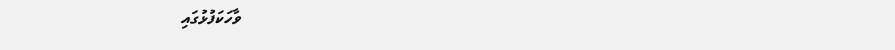ވާހަކަފުޅުގައި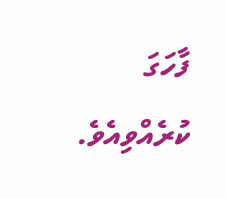ފާހަގަ ކުރެއްވިއެވެ.